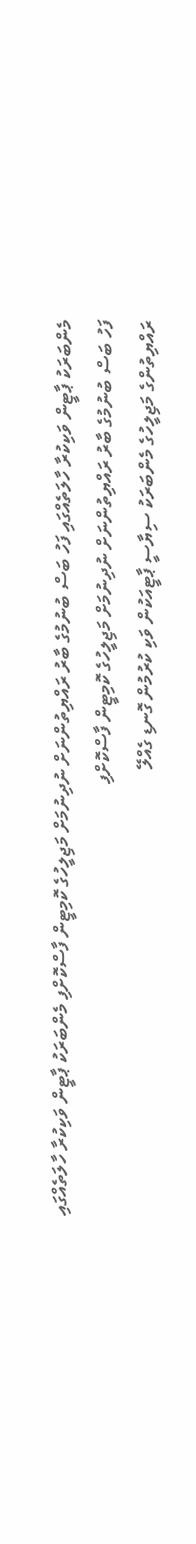މެންބަރަކު ޕާޓީން ވަކިކުރާ ހާލަތެއްގައި ފަހު ބަސް ބުނުމުގެ ބާރު ރައްޔިތުންނަށް ނުދިނުމަށް މަޖިލީހުގެ ކޮމިޓީން ފާސްކޮށްފި މެންބަރަކު ޕާޓީން ވަކިކުރާ ހާލަތެއްގައި ފަހު ބަސް ބުނުމުގެ ބާރު ރައްޔިތުންނަށް ނުދިނުމަށް މަޖިލީހުގެ ކޮމިޓީން ފާސްކޮށްފި
ރައްޔިތުންގެ މަޖިލީހުގެ މެންބަރަކު ސިޔާސީ ޕާޓީއަކުން ވަކި ކުރުމުން ގޮނޑި ގެއްލޭ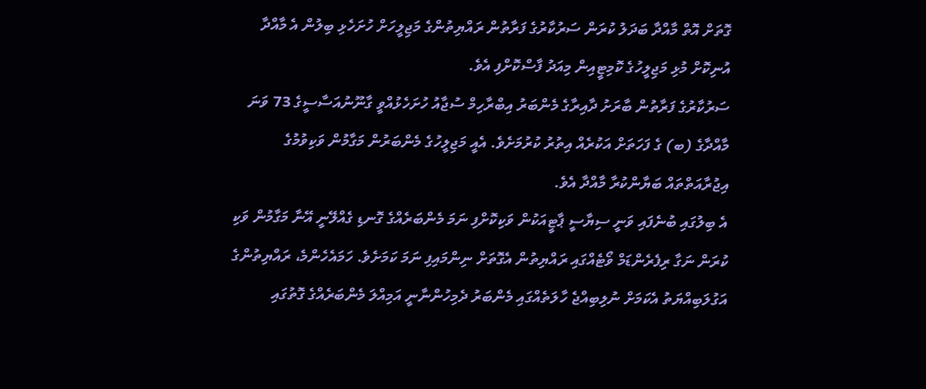ގޮތަށް އޮތް މާއްދާ ބަދަލު ކުރަން ސަރުކާރުގެ ފަރާތުން ރައްޔިތުންގެ މަޖިލީހަށް ހުށަހެޅި ބިލުން އެ މާއްދާ އުނިކޮށް މުޅި މަޖިލީހުގެ ކޮމިޓީއިން މިއަދު ފާސްކޮށްފި އެވެ.
ސަރުކާރުގެ ފަރާތުން ބާރަށު ދާއިރާގެ މެންބަރު އިބްރާހިމް ސުޖާއު ހުށަހެޅުއްވީ ގާނޫނުއަސާސީގެ 73 ވަނަ މާއްދާގެ (ބ) ގެ ފަހަތަށް އަކުރެއް އިތުރު ކުރުމަށެވެ. އެއީ މަޖިލީހުގެ މެންބަރުން މަގާމުން ވަކިވުމުގެ އިޖުރާއަތްތައް ބަޔާންކުރާ މާއްދާ އެވެ.
އެ ބިލުގައި ބުނެފައި ވަނީ ސިޔާސީ ޕާޓީއަކުން ވަކިކޮށްފި ނަމަ މެންބަރެއްގެ ގޮނޑި ގެއްލޭނީ އޭނާ މަގާމުން ވަކި ކުރަން ނަގާ ރިފެރެންޑަމް ވޯޓެއްގައި ރައްޔިތުން އެގޮތަށް ނިންމައިފި ނަމަ ކަމަށެވެ. ހަމައެހެންމެ، ރައްޔިތުންގެ އަގުލަބިއްޔަތު އެކަމަށް ނުލިބިއްޖެ ހާލަތެއްގައި މެންބަރު ދެމިހުންނާނީ އަމިއްލަ މެންބަރެއްގެ ގޮތުގައި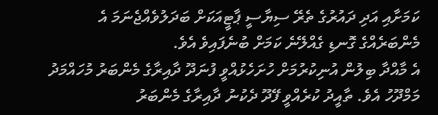ކަމަށާއި އަދި ދައުރުގެ ތެރޭ ސިޔާސީ ޕާޓީއަކަށް ބަދަލުވެއްޖެނަމަ އެ މެންބަރެއްގެ ގޮނޑި ގެއްލޭނެ ކަމަށް ބުނެފައިވެ އެވެ.
އެ މާއްދާ ބިލުން އުނިކުރުމަށް ހުށަހެޅުއްވީ ފުނަދޫ ދާއިރާގެ މެންބަރު މުހައްމަދު މަމްދޫހު އެވެ. ތާއީދު ކުރެއްވީ ފޭދޫ ދެކުނު ދާއިރާގެ މެންބަރު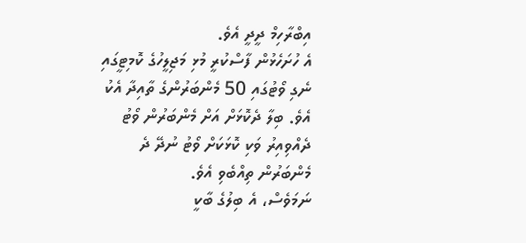އިބްރާހިމް ދީދީ އެވެ.
އެ ހުށަހެޅުން ފާސްކުރީ މުޅި މަޖިލީހުގެ ކޮމިޓީގައި ނެގި ވޯޓުގައި 50 މެންބަރުންގެ ތާއިދާ އެކު އެވެ. ބިލާ ދެކޮޅަށް އަށް މެންބަރުން ވޯޓު ދެއްވިއިރު ވަކި ކޮޅަކަށް ވޯޓު ނުދޭ ދެ މެންބަރުން ތިއްބެވި އެވެ.
ނަމަވެސް، އެ ބިލުގެ ބާކީ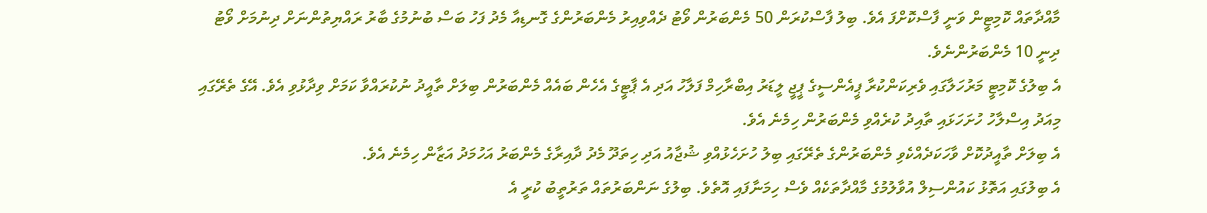މާއްދާތައް ކޮމިޓީން ވަނީ ފާސްކޮށްފަ އެވެ. ބިލު ފާސްކުރަން 50 މެންބަރުން ވޯޓު ދެއްވިއިރު މެންބަރުންގެ ގޮނޑިއާ މެދު ފަހު ބަސް ބުނުމުގެ ބާރު ރައްޔިތުންނަށް ދިނުމަށް ވޯޓު ދިނީ 10 މެންބަރުންނެވެ.
އެ ބިލުގެ ކޮމިޓީ މަރުހަލާގައި ވެރިކަންކުރާ ޕީއެންސީގެ ޕީޖީ ލީޑަރު އިބްރާހިމް ފަލާހު އަދި އެ ޕާޓީގެ އެހެން ބައެއް މެންބަރުން ބިލަށް ތާއީދު ނުކުރައްވާ ކަމަށް ވިދާޅުވި އެވެ. އޭގެ ތެރޭގައި މިއަދު އިސްލާހު ހުށަހަޅައި ތާއިދު ކުރެއްވި މެންބަރުން ހިމެނެ އެވެ.
އެ ބިލަށް ތާއީދުކޮށް ވާހަކަދެއްކެވި މެންބަރުންގެ ތެރޭގައި ބިލު ހުށަހެޅުއްވި ޝުޖާއު އަދި ހިތަދޫ މެދު ދާއިރާގެ މެންބަރު އަހުމަދު އަޒާން ހިމެނެ އެވެ.
އެ ބިލުގައި އަތޮޅު ކައުންސިލް އުވާލުމުގެ މާއްދާތަކެއް ވެސް ހިމަނާފައި އޮތެވެ. ބިލުގެ ނަންބަރުތައް ތަރުތީބު ކުރީ އެ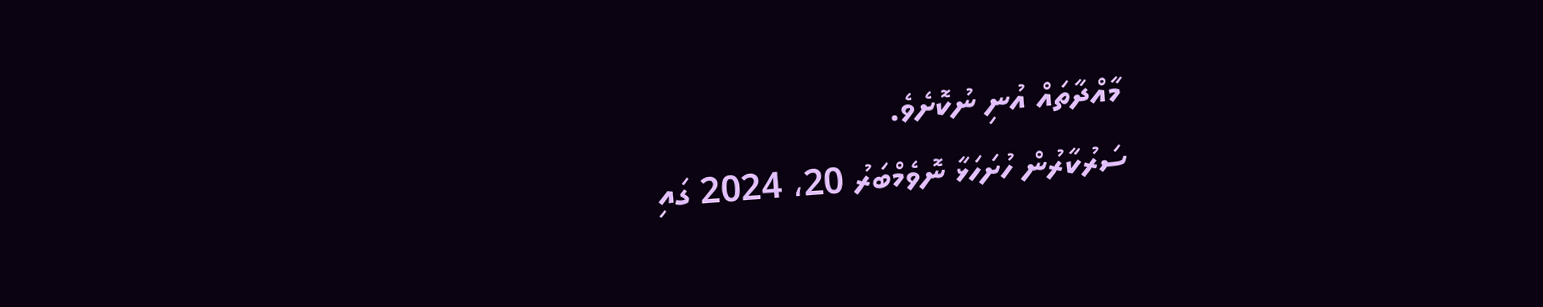މާއްދާތައް އުނި ނުކޮށެވެ.
ސަރުކާރުން ހުށަހަޅާ ނޮވެމްބަރު 20، 2024 ގައި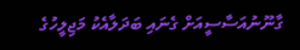ގާނޫނުއަސާސީއަށް ގެނައި ބަދަލާއެކު މަޖިލީހުގެ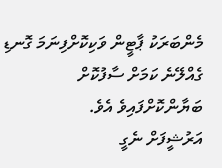މެންބަރަކު ޕާޓީން ވަކިކޮށްފިނަމަ ގޮނޑި ގެއްލޭނެ ކަމަށް ސާފުކޮށް ބަޔާންކޮށްފައިވެ އެވެ.
އަރުޝީފަށް ނެގީ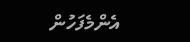އެންމެފަހުން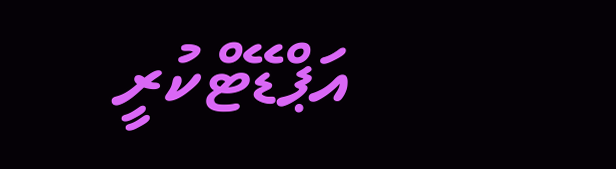އަޕްޑޭޓްކުރީ